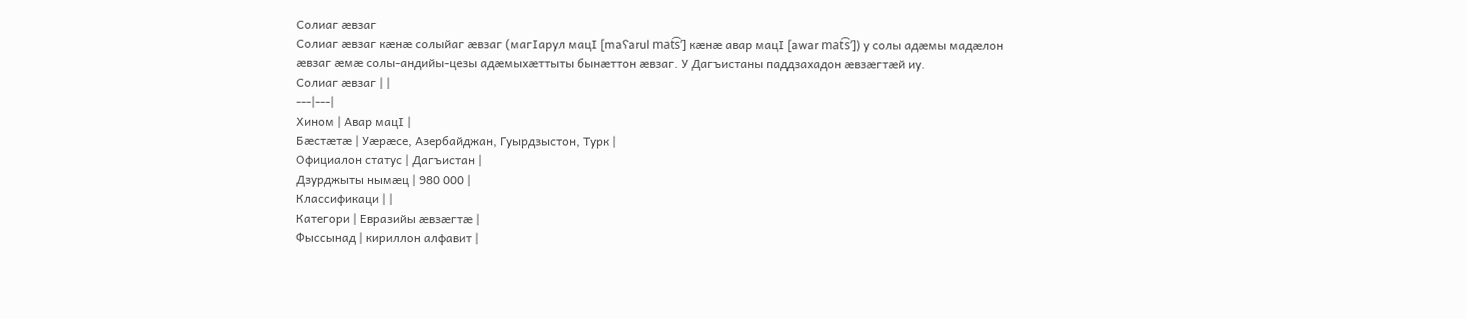Солиаг æвзаг
Солиаг æвзаг кæнæ солыйаг æвзаг (магӀарул мацӀ [maʕarul mat͡sʼ] кæнæ авар мацӀ [awar mat͡sʼ]) у солы адæмы мадæлон æвзаг æмæ солы-андийы-цезы адæмыхæттыты бынæттон æвзаг. У Дагъистаны паддзахадон æвзæгтæй иу.
Солиаг æвзаг | |
---|---|
Хином | Авар мацІ |
Бæстæтæ | Уæрæсе, Азербайджан, Гуырдзыстон, Турк |
Официалон статус | Дагъистан |
Дзурджыты нымæц | 980 000 |
Классификаци | |
Категори | Евразийы æвзæгтæ |
Фыссынад | кириллон алфавит |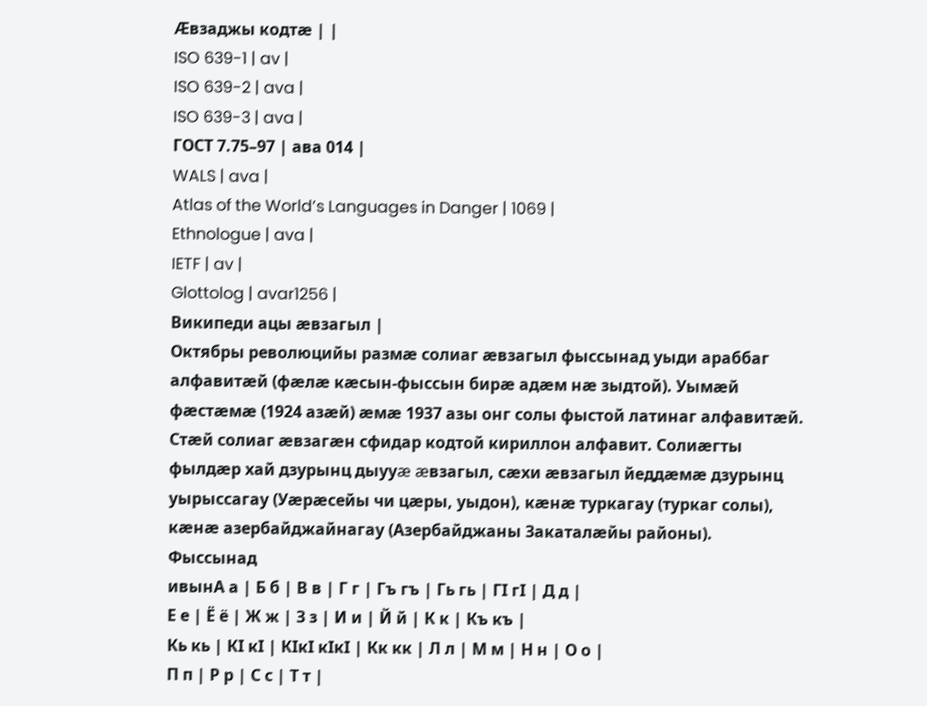Æвзаджы кодтæ | |
ISO 639-1 | av |
ISO 639-2 | ava |
ISO 639-3 | ava |
ГОСТ 7.75–97 | ава 014 |
WALS | ava |
Atlas of the World’s Languages in Danger | 1069 |
Ethnologue | ava |
IETF | av |
Glottolog | avar1256 |
Википеди ацы æвзагыл |
Октябры революцийы размæ солиаг æвзагыл фыссынад уыди араббаг алфавитæй (фæлæ кæсын-фыссын бирæ адæм нæ зыдтой). Уымæй фæстæмæ (1924 азæй) æмæ 1937 азы онг солы фыстой латинаг алфавитæй. Стæй солиаг æвзагæн сфидар кодтой кириллон алфавит. Солиæгты фылдæр хай дзурынц дыууæ æвзагыл, сæхи æвзагыл йеддæмæ дзурынц уырыссагау (Уæрæсейы чи цæры, уыдон), кæнæ туркагау (туркаг солы), кæнæ азербайджайнагау (Азербайджаны Закаталæйы районы).
Фыссынад
ивынА а | Б б | В в | Г г | Гъ гъ | Гь гь | ГI гI | Д д |
Е е | Ё ё | Ж ж | З з | И и | Й й | К к | Къ къ |
Кь кь | КI кI | КIкI кIкI | Кк кк | Л л | М м | Н н | О о |
П п | Р р | С с | Т т |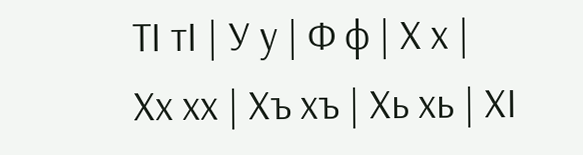ТI тI | У у | Ф ф | Х х |
Хх хх | Хъ хъ | Хь хь | ХI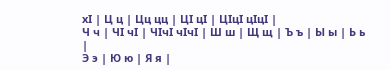хI | Ц ц | Цц цц | ЦI цI | ЦIцI цIцI |
Ч ч | ЧI чI | ЧIчI чIчI | Ш ш | Щ щ | Ъ ъ | Ы ы | Ь ь |
Э э | Ю ю | Я я |